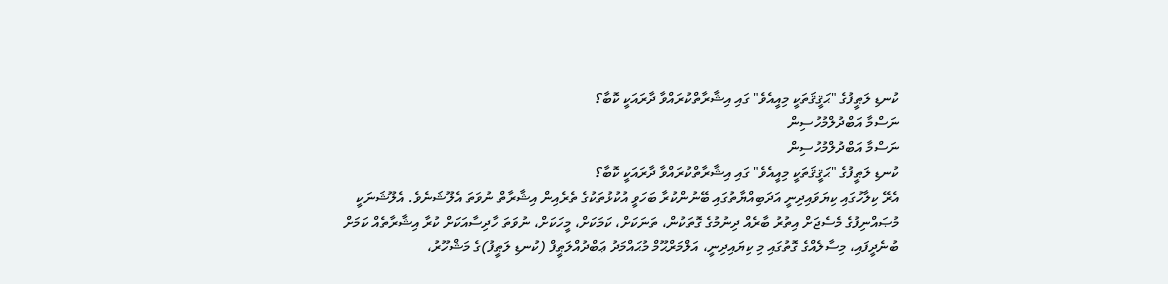ކުނޑި ލަޠީފުގެ "ޙަޤީޤަތަކީ މިއީއެވެ" ގައި އިޝާރާތްކުރައްވާ ދާރައަކީ ކޮބާ؟
ނަސްމާ އަބްދުލްމުހުސިން
ނަސްމާ އަބްދުލްމުހުސިން
ކުނޑި ލަޠީފުގެ "ޙަޤީޤަތަކީ މިއީއެވެ" ގައި އިޝާރާތްކުރައްވާ ދާރައަކީ ކޮބާ؟
އެރޭ ކިލާހުގައި ކިޔަވައިދިނީ އަދަބިއްޔާތުގައި ބޭނުންކުރާ ބަހަވީ އުކުޅުތަކުގެ ތެރެއިން އިޝާރާތް ނުވަތަ އެލޫޝަނެވެ. އެލޫޝަނަކީ މުޞައްނިފުގެ މެސެޖަށް އިތުރު ބާރެއް ދިނުމުގެ ގޮތަކުން، ތަނަކަށް، ކަމަކަށް، މީހަކަށް، ނުވަތަ ހާދިސާއަކަށް ކުރާ އިޝާރާތެއް ކަމަށް ބުނެދީފައި، މިސާލެއްގެ ގޮތުގައި މި ކިޔައިދިނީ، އަލްމަރްޙޫމް މުޙައްމަދު ޢަބްދުއްލަޠީފް (ކުނޑި ލަޠީފު)ގެ މަޝްހޫރު،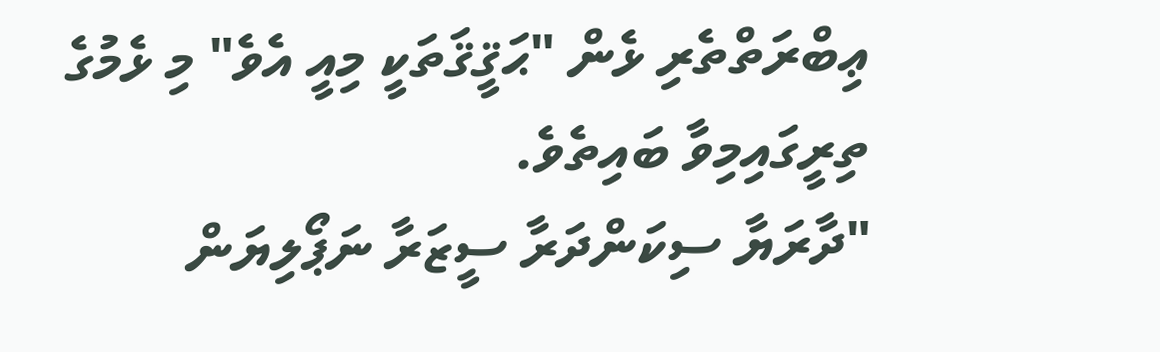ޢިބްރަތްތެރި ޅެން "ޙަޤީޤަތަކީ މިއީ އެވެ" މި ޅެމުގެ ތިރީގައިމިވާ ބައިތެވެ.
"ދާރަޔާ ސިކަންދަރާ ސީޒަރާ ނަޕޯލިޔަން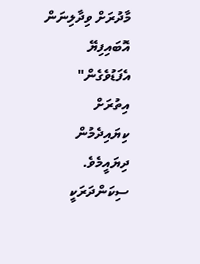މާދުރަށް ވިދާލިނަން އޮބައިފިޔޭ އެފަޑުވެގެން"
އިތުރަށް ކިޔައިދެމުން ދިޔައީމެވެ. ސިކަންދަރަކީ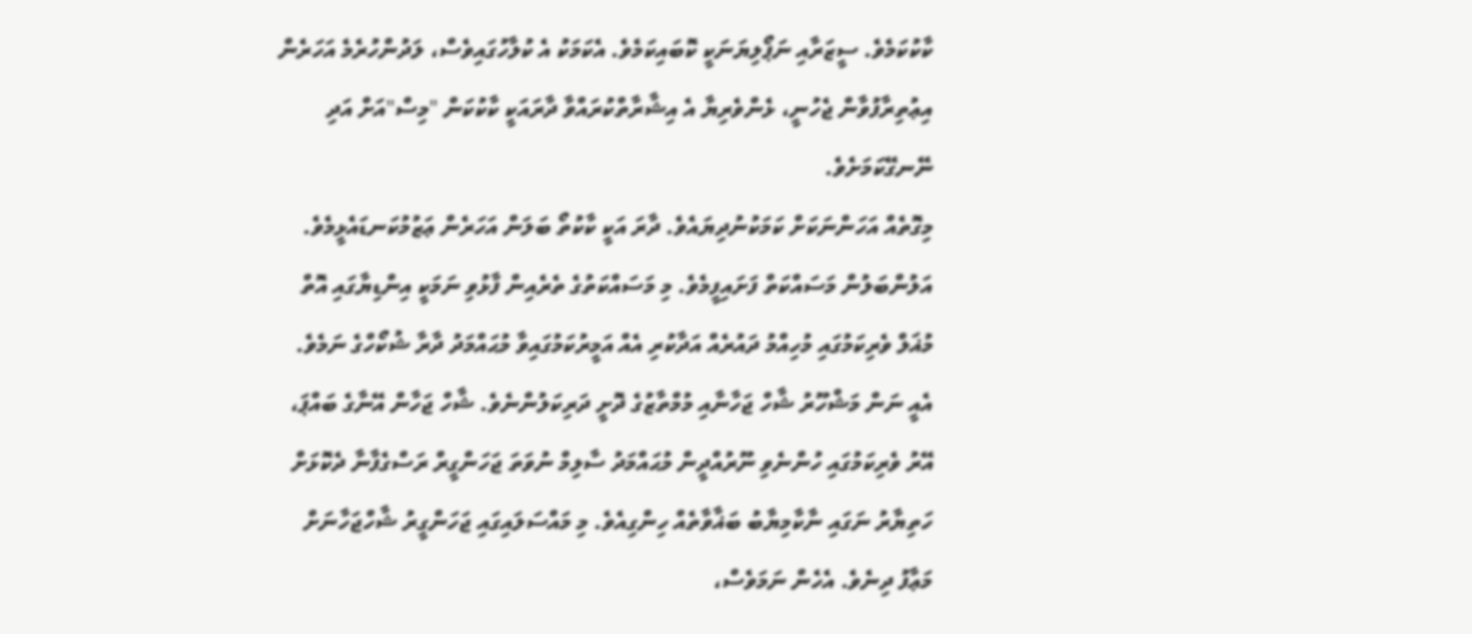ކާކުކަމެވެ. ސީޒަރާއި ނަޕޯލިޔަނަކީ ކޮބައިކަމެވެ. އެކަމަކު އެ ކުލާހުގައިވެސް، ލަދުންހުރެމެ އަހަރެން އިޢުތިރާފުވާން ޖެހުނީ، ޅެންވެރިޔާ އެ އިޝާރާތްކުރައްވާ ދާރައަކީ ކާކުކަން "މިސް"އަށް އަދި ނޭނގޭކަމަށެވެ.
މިގޮތެއް އަހަންނަކަށް ކަމަކުނުދިޔައެވެ. ދާރަ އަކީ ކާކުތޯ ބަލަން އަހަރެން ޢަޒުމުކަނޑައެޅީމެވެ. އަލުންބަލުން މަސައްކަތް ފަށައިފީމެވެ. މި މަސައްކަތުގެ ތެރެއިން ފާޅުވި ނަމަކީ އިންޑިޔާގައި އޮތް މުޣަލް ވެރިކަމުގައި މުހިއްމު ދައުރެއް އަދާކުރި އެއް އަމީރުކަމުގައިވާ މުޙައްމަދު ދާރާ ޝުކޯހްގެ ނަމެވެ.
އެއީ ނަން މަޝްހޫރު ޝާހް ޖަހާނާއި މުމްތާޒުގެ ދޮށީ ދަރިކަލުންނެވެ. ޝާހް ޖަހާން އޭނާގެ ބައްޕަ، އޭރު ވެރިކަމުގައި ހުންނެވި ނޫރުއްދީން މުޙައްމަދު ސާލިމް ނުވަތަ ޖަހަންގީރް ރަސްގެފާނާ ދެކޮޅަށް ހަތިޔާރު ނަގައި ނާކާމިޔާބު ބަޣާވާތެއް ހިންގިއެވެ. މި މައްސަލައިގައި ޖަހަންގީރު ޝާހްޖަހާނަށް މަޢާފު ދިނެވެ. އެހެން ނަމަވެސް،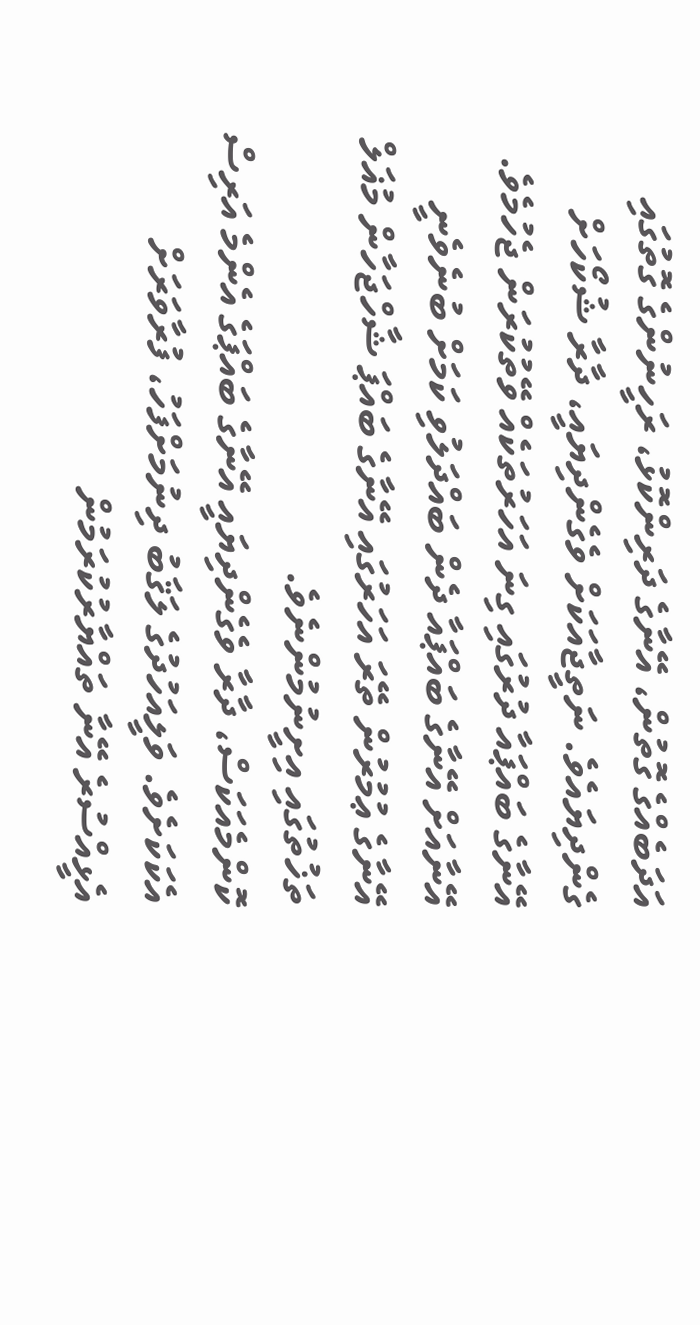އަދަބެއްގެ ގޮތުން، އޭނާގެ ދަރިންކޮޅު، ރަހީނުންގެ ގޮތުގައި ގެންދިޔައެވެ. ނަތީޖާއަކަށް ވެގެންދިޔައީ، ދާރާ ޝުކޯހަށް އޭނާގެ ބައްޕައާ ދުރުގައި ގިނަ އަހަރުތަކެއް ވޭތުކުރަން ޖެހުމެވެ. އޭނާއަށް އޭނާގެ ބައްޕައާ ދެން ބައްދަލުވި ކަމަށް ބުނެވެނީ އޭނާގެ ޢުމުރުން ތޭރަ އަހަރުގައި އޭނާގެ ބައްޕަ ޝާހްޖަހާން މުޣަލް ތަޚުތުގައި އިށީނުމުންނެވެ.
ކޮންމެއަކަސް، ދާރާ ވެގެންދިޔައީ އޭނާގެ ބައްޕަގެ އެންމެ އަރިސް އެކަކަށެވެ. ވަލީއަހުދުގެ ލަޤަބު ދިނުމަށްފަހު، ފުރާވަރަށް އެޅީއްސުރެ އޭނާ ތައްޔާރުކުރަމުން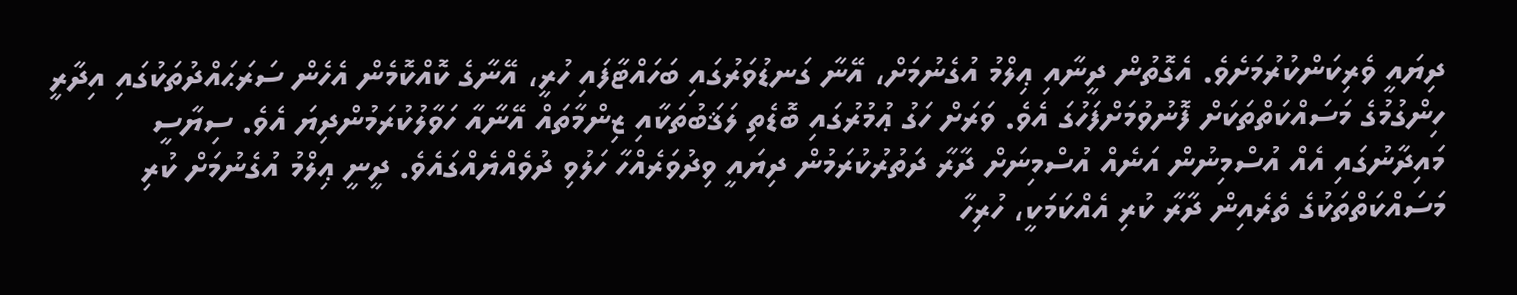ދިޔައީ ވެރިކަންކުރުމަށެވެ. އެގޮތުން ދީނާއި ޢިލްމު އުގެނުމަށް، އޭނާ ގަނޑުވަރުގައި ބަހައްޓާފައި ހުރީ، އޭނާގެ ކޮއްކޮމެން އެހެން ސަރަޙައްދުތަކުގައި އިދާރީ ހިންގުމުގެ މަސައްކަތްތަކަށް ފޮނުވުމަށްފަހުގަ އެވެ. ވަރަށް ހަގު ޢުމުރުގައި ބޮޑެތި ލަޤަބުތަކާއި ޒިންމާތައް އޭނާއާ ހަވާލުކުރަމުންދިޔަ އެވެ. ސިޔާސީ މައިދާނުގައި އެއް އުސްމިނުން އަނެއް އުސްމިނަށް ދާރާ ދަތުރުކުރަމުން ދިޔައީ ވިދުވަރެއްހާ ހަލުވި ދުވެއްޔެއްގައެވެ. ދީނީ ޢިލްމު އުގެނުމަށް ކުރި މަސައްކަތްތަކުގެ ތެރެއިން ދާރާ ކުރި އެއްކަމަކީ، ހުރިހާ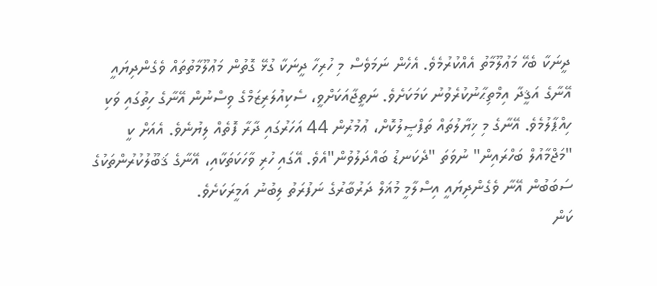ދީނަކާ ބެހޭ މަޢުލޫމާތު އެއްކުރުމެވެ. އެހެން ނަމަވެސް މި ހުރިހާ ދީނަކާ ގުޅޭ ގޮތުން މަޢުލޫމާތުތައް ވެގެންދިޔައީ އޭނާގެ އަޤީދާ އިމްތިޙާނުކުރެވުނު ކަމަކަށެވެ. ނަތީޖާއަކަށްވީ، ސެކިއުލަރިޒަމްގެ ވިސްނުން އޭނާގެ ހިތުގައި ވަކި ހިއްޕާލުމެވެ. އޭނާގެ މި ޚިޔާލުތައް ތަފްޞީލުކޮށް، ޢުމުރުން 44 އަހަރުގައި ދާރާ ފޮތެއް ލިޔުނެވެ. އެއަށް ކީ "މަޖްމާއުލް ބަހްރައިން" ނުވަތަ "ދެކަނޑު ބައްދަލުވުން"އެވެ. އޭގައި ހުރި ވާހަކަތަކާއި، އޭނާގެ ޤަބޫލުކުރުންތަކުގެ ސަބަބުން އޭނާ ވެގެންދިޔައީ އިސްލާމީ މުޣަލް ދަރުބާރުގެ ނަފުރަތު ލިބުނު އަމީރަކަށެވެ.
ކަން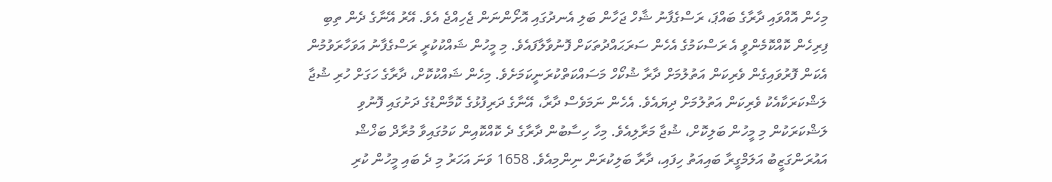މިހެން އޮއްވައި ދާރާގެ ބައްޕަ، ރަސްގެފާނު ޝާހް ޖަހާން ބަލި އެނދުގައި އޮށޯންނަން ޖެހިއްޖެ އެވެ. އޭރު އޭނާގެ ދެން ތިބި ފިރިހެން ކޮއްކޮމެންވީ އެ ރަސްކަމުގެ އެހެން ސަރަޙައްދުތަކަށް ފޮނުވާލާފައެވެ. މި މީހުން ޝައްކުކުރީ ރަސްގެފާނު އަވަހާރަވުމުން އެކަން ފޮރުވައިގެން ވެރިކަން އަތުލުމަށް ދާރާ ޝުކޯހް މަސައްކަތްކުރަނީކަމަށެވެ. މިހެން ޝައްކުކޮށް، ދާރާގެ ހަގަށް ހުރި ޝުޖާ ލަޝްކަރަކާއެކު ވެރިކަން އަތުލުމަށް ދިޔައެވެ. އެހެން ނަމަވެސް ދާރާ، އޭނާގެ ދަރިފުޅުގެ ކޮމާންޑުގެ ދަށުގައި ފޮނުވި ލަޝްކަރަކުން މި މީހުން ބަލިކޮށް، ޝުޖާ މަރާލިއެވެ. މިހާ ހިސާބުން ދާރާގެ ދެ ކޮއްކޮއިން ކަމުގައިވާ މުރާދް ބަޚްޝް އައުރަންގަޒީބު އަލަމްގީރާ ބައިއަތު ހިފައި، ދާރާ ބަލިކުރަން ނިންމިއެވެ. 1658 ވަނަ އަހަރު މި ދެ ބައި މީހުން ކުރި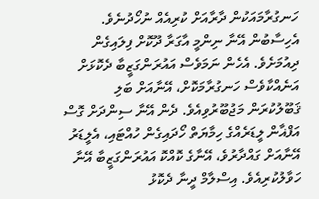ހަނގުރާމައަކުން ދާރާއަށް ކުރިއެއް ނުހޯދުނެވެ. އެހިސާބުން އޭނާ ނިންމީ އާގަރާ ދޫކޮށް ފިލައިގެން ދިއުމަށެވެ. އެހެން ނަމަވެސް އައުރަންގަޒީބާ ދެކޮޅަށް އަނެއްކާވެސް ހަނގުރާމަކޮށް، އޭނާއަށް ބަލި ޤަބޫލުކުރަން މަޖުބޫރުވިއެވެ. ދެން އޭނާ ސިންދަށް ގޮސް އަފްޣާން ލީޑަރެއްގެ ހިމާޔަތް ހޯދައިގެން ހުއްޓައި، އެލީޑަރު އޭނާއަށް ގައްދާރުވެ، އޭނާގެ ކޮއްކޮ އައުރަންގަޒީބާ އޭނާ ހަވާލުކުރިއެވެ. އިސްލާމް ދީނާ ދެކޮޅު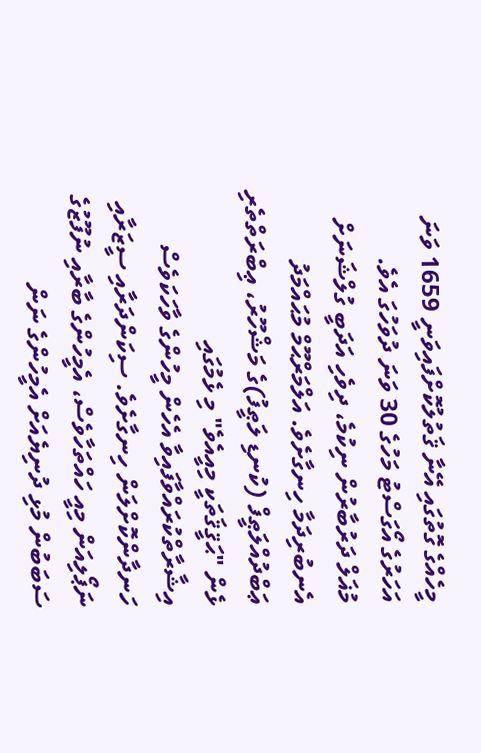މީހެއްގެ ގޮތުގައި އޭނާ ޤަތުލުކޮށްފައިވަނީ 1659 ވަނަ އަހަރުގެ އޯގަސްޓު މަހުގެ 30 ވަނަ ދުވަހުގަ އެވެ.
މުޣަލް ދަރުބާރުން ނިކުމެ، ދިވެހި އަދަބީ ގުލްޝަނަށް އެނބުރިދަމާ ހިނގާށެވެ. އަލްމަރްޙޫމް މުޙައްމަދު ޢަބްދުއްލަޠީފް (ކުނޑި ލަޠީފު)ގެ މަޝްހޫރު، ޢިބްރަތްތެރި ޅެން "ޙަޤީޤަތަކީ މިއީއެވެ" މި ޅެމުގައި އިޝާރާތްކުރައްވާފައިވާ އެހެން މީހުންގެ ވާހަކަވެސް ހަނދާންކޮށްލަން ހިނގާށެވެ. ސިކަންދަރާއި ސީޒަރާއި ނަޕޯލިއަން މިއީ ހައްތަހާވެސް، އެމީހުންގެ ބާރާއި ނުފޫޒުގެ ސަބަބުން މުޅި ދުނިޔެއަށް އެމީހުންގެ ނަން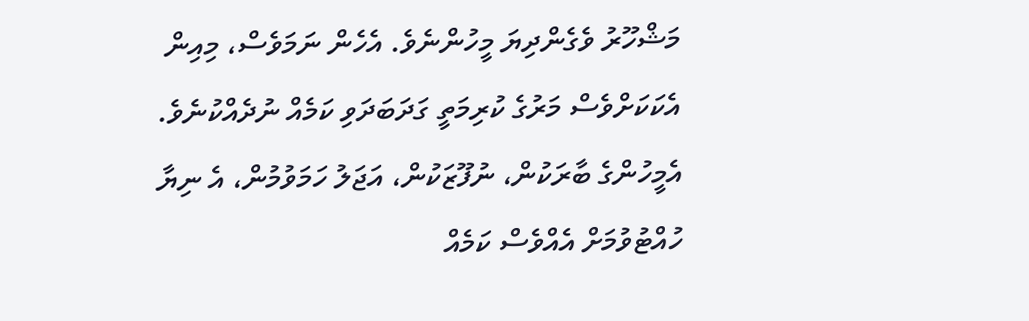މަޝްހޫރު ވެގެންދިޔަ މީހުންނެވެ. އެހެން ނަމަވެސް، މިއިން އެކަކަށްވެސް މަރުގެ ކުރިމަތީ ގަދަބަދަވި ކަމެއް ނުދެއްކުނެވެ. އެމީހުންގެ ބާރަކުން، ނުފޫޒަކުން، އަޖަލު ހަމަވުމުން، އެ ނިޔާ ހުއްޓުވުމަށް އެއްވެސް ކަމެއް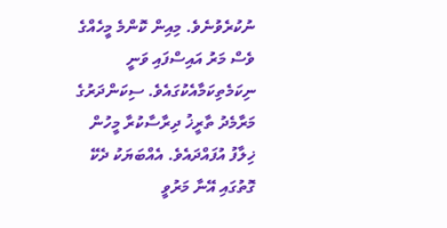ނުކުރެވުނެވެ. މިއިން ކޮންމެ މީހެއްގެ ވެސް މަރު އައިސްފައި ވަނީ ނިކަމެތިކަމާއެކުގައެވެ. ސިކަންދަރުގެ މަރާމެދު ތާރީޚު ދިރާސާކުރާ މީހުން ޚިލާފު އުފައްދައެވެ. އެއްބަޔަކު ދެކޭ ގޮތުގައި އޭނާ މަރުވީ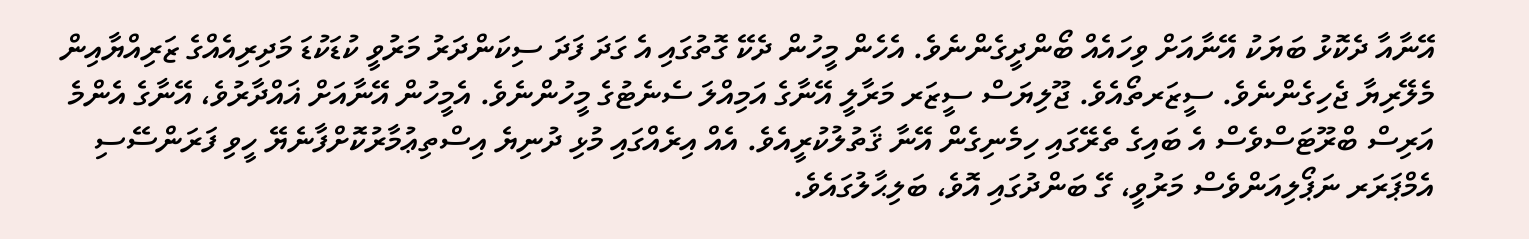އޭނާއާ ދެކޮޅު ބަޔަކު އޭނާއަށް ވިހައެއް ބޯންދީގެންނެވެ. އެހެން މީހުން ދެކޭ ގޮތުގައި އެ ގަދަ ފަދަ ސިކަންދަރު މަރުވީ ކުޑަކުޑަ މަދިރިއެއްގެ ޒަރިއްޔާއިން މެލޭރިޔާ ޖެހިގެންނެވެ. ސީޒަރތޯއެވެ. ޖޫލިޔަސް ސީޒަރ މަރާލީ އޭނާގެ އަމިއްލަ ސެނެޓުގެ މީހުންނެވެ. އެމީހުން އޭނާއަށް ޣައްދާރުވެ، އޭނާގެ އެންމެ އަރިސް ބްރޫޓަސްވެސް އެ ބައިގެ ތެރޭގައި ހިމެނިގެން އޭނާ ޤަތުލުކުރީއެވެ. އެއް އިރެއްގައި މުޅި ދުނިޔެ އިސްތިޢުމާރުކޮށްފާނެޔޭ ހީވި ފަރަންސޭސި އެމްޕަރަރ ނަޕޯލިއަންވެސް މަރުވީ، ގޭ ބަންދުގައި އޮވެ، ބަލިޙާލުގައެވެ.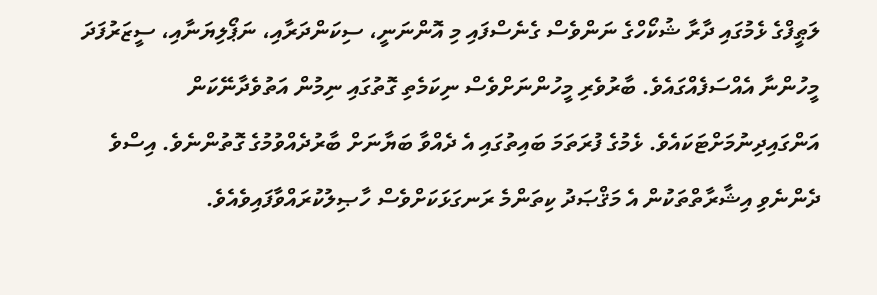ލަޠީފްގެ ޅެމުގައި ދާރާ ޝުކޯހްގެ ނަންވެސް ގެނެސްފައި މި އޮންނަނީ، ސިކަންދަރާއި، ނަޕޯލިޔަނާއި، ސީޒަރުފަދަ މީހުންނާ އެއްސަފެއްގައެވެ. ބާރުވެރި މީހުންނަށްވެސް ނިކަމެތި ގޮތުގައި ނިމުން އަތުވެދާނޭކަން އަންގައިދިނުމަށްޓަކައެވެ. ޅެމުގެ ފުރަތަމަ ބައިތުގައި އެ ދެއްވާ ބަޔާނަށް ބާރުދެއްވުމުގެ ގޮތުންނެވެ. އިސްވެ ދެންނެވި އިޝާރާތްތަކުން އެ މަޤްޞަދު ކިތަންމެ ރަނގަޅަކަށްވެސް ހާޞިލުކުރައްވާފައިވެއެވެ.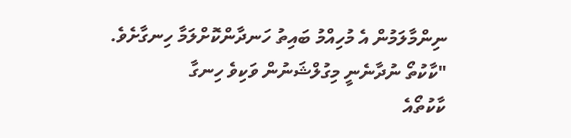ނިންމާލަމުން އެ މުހިއްމު ބައިތު ހަނދާންކޮށްލަމާ ހިނގާށެވެ.
"ކާކުތޯ ނުދާނެނީ މިގުލްޝަނުން ވަކިވެ ހިނގާ
ކާކުތޯއެ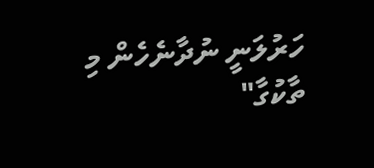ހަރުލަނީ ނުދާނެހެން މި ތާކުގާ"